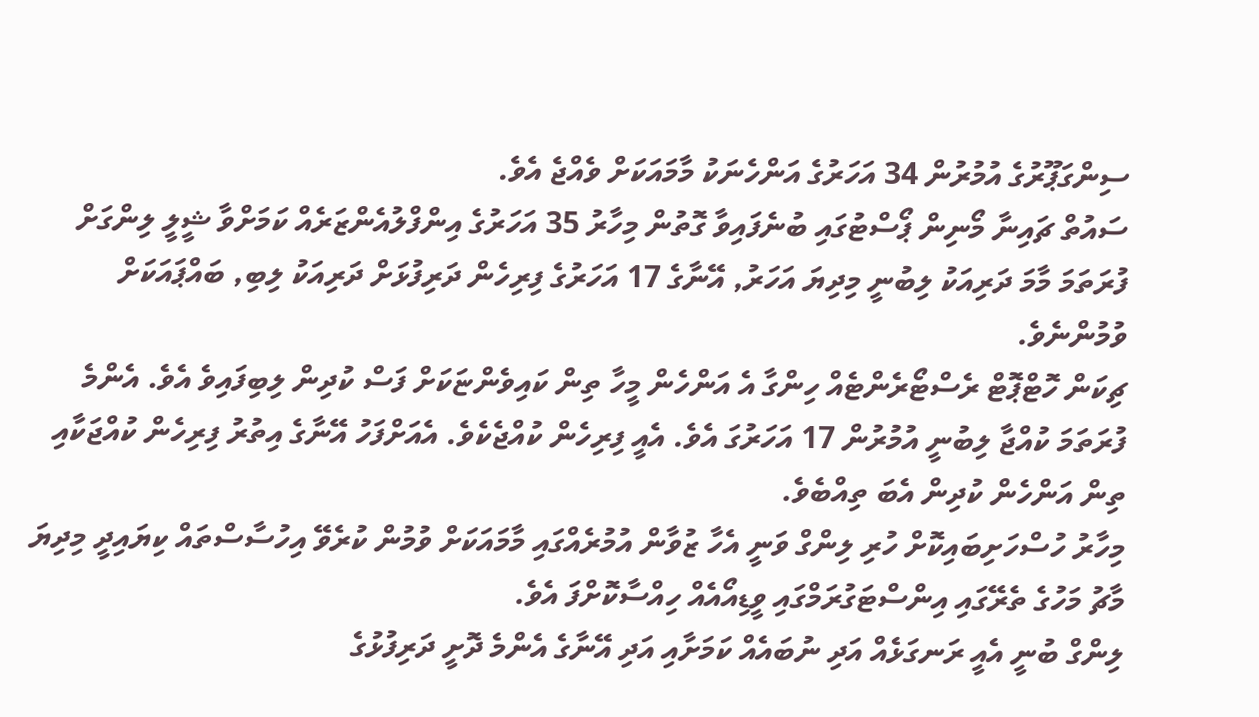ސިންގަޕޫރުގެ އުމުރުން 34 އަހަރުގެ އަންހެނަކު މާމައަކަށް ވެއްޖެ އެވެ.
ސައުތް ޗައިނާ މޯނިން ޕޯސްޓުގައި ބުނެފައިވާ ގޮތުން މިހާރު 35 އަހަރުގެ އިންފްލުއެންޒަރެއް ކަމަށްވާ ޝީލީ ލިންގަށް ފުރަތަމަ މާމަ ދަރިއަކު ލިބުނީ މިދިޔަ އަހަރު, އޭނާގެ 17 އަހަރުގެ ފިރިހެން ދަރިފުޅަށް ދަރިއަކު ލިބި, ބައްޕައަކަށް ވުމުންނެވެ.
ޗިކަން ހޮޓްޕޮޓް ރެސްޓޯރެންޓެއް ހިންގާ އެ އަންހެން މީހާ ތިން ކައިވެންޏަކަށް ފަސް ކުދިން ލިބިފައިވެ އެވެ. އެންމެ ފުރަތަމަ ކުއްޖާ ލިބުނީ އުމުރުން 17 އަހަރުގަ އެވެ. އެއީ ފިރިހެން ކުއްޖެކެވެ. އެއަށްފަހު އޭނާގެ އިތުރު ފިރިހެން ކުއްޖަކާއި ތިން އަންހެން ކުދިން އެބަ ތިއްބެވެ.
މިހާރު ހުސްހަށިބައިކޮށް ހުރި ލިންގް ވަނީ އެހާ ޒުވާން އުމުރެއްގައި މާމައަކަށް ވުމުން ކުރެވޭ އިހުސާސްތައް ކިޔައިދީ މިދިޔަ މާޗު މަހުގެ ތެރޭގައި އިންސްޓަގުރަމްގައި ވީޑިއޯއެއް ހިއްސާކޮށްފަ އެވެ.
ލިންގް ބުނީ އެއީ ރަނގަޅެއް އަދި ނުބައެއް ކަމަށާއި އަދި އޭނާގެ އެންމެ ދޮށީ ދަރިފުޅުގެ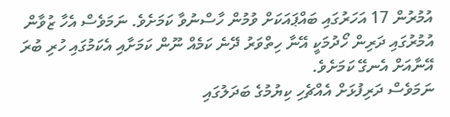އުމުރުން 17 އަހަރުގައި ބައްޕައަކަށް ވުމުން ހާސްނުވާ ކަމަށެވެ. ނަމަވެސް އެހާ ޒުވާން އުމުރުގައި ދަރިން ހޯދުމަކީ އޭނާ ހިތްވަރު ދޭނެ ކަމެއް ނޫން ކަމަށާއި އެކަމުގައި ހުރި ބުރަ އޭނާއަށް އެނގޭ ކަމަށެވެ.
ނަމަވެސް ދަރިފުޅަށް އެއްޗެހި ކިޔުމުގެ ބަދަލުގައި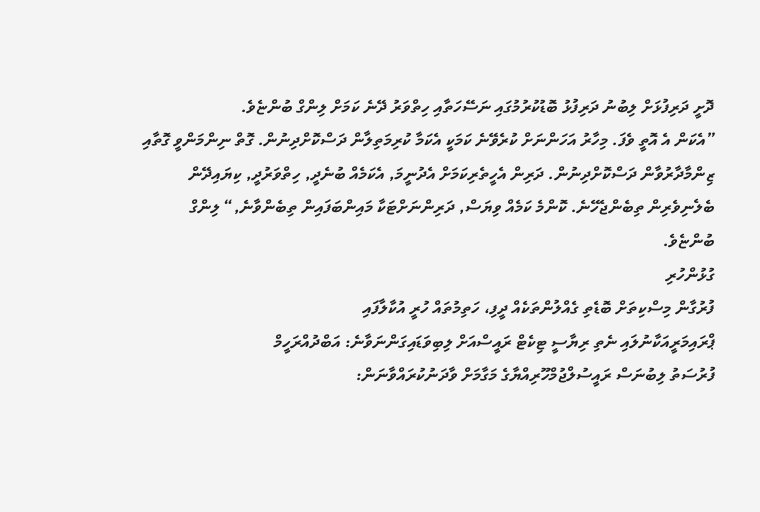ދޮށީ ދަރިފުޅަށް ލިބުނު ދަރިފުޅު ބޮޑުކުރުމުގައި ނަސޭހަތާއި ހިތްވަރު ދޭނެ ކަމަށް ލިންގް ބުންޏެވެ.
”އެކަން އެ އޮތީ ވެފަ. މިހާރު އަހަންނަށް ކުރެވޭނެ ކަމަކީ އެކަމާ ކުރިމަތިލާން ދަސްކޮށްދިނުން. ގޮތް ނިންމަންވީ ގޮތާއި ޒިންމާދާރުވާން ދަސްކޮށްދިނުން. ދަރިން އެހީތެރިކަމަށް އެދުނީމަ, އެކަމެއް ބުނެދީ, ހިތްވަރުދީ, ކިޔައިދޭން ބެލެނިވެރިން ތިބެންޖެހޭނެ. ކޮންމެ ކަމެއް ވިޔަސް, ދަރިންނަށްޓަކާ މައިންބަފައިން ތިބެންވާނެ,“ ލިންގް ބުންޏެވެ.
ގުޅުންހުރި
ފުރުގާން މިސްކިތަށް ބޮޑެތި ގެއްލުންތަކެއް ދީފި، ހަތިމުތައް ހުރީ އުކާލާފައި
ޕްރައިމަރީއަކާނުލައި ނެތި ރިޔާސީ ޓިކެޓް ރައީސްއަށް ލިބިވަޑައިގަންނަވާނެ: އަބްދުއްރަހީމް
ފުރުސަތު ލިބުނަސް ރައީސުލްޖުމްހޫރިއްޔާގެ މަގާމަށް ވާދަނުކުރައްވާނަން: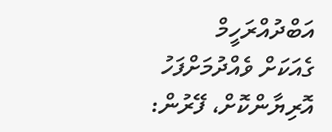އަބްދުއްރަހީމް
ގެއަކަށް ވެއްދުމަށްފަހު އޮރިޔާންކޮށް، ފޭރުން: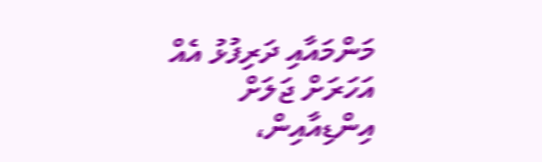މަންމައާއި ދަރިފުޅު އެއް އަހަރަށް ޖަލަށް
އިންޑިއާއިން،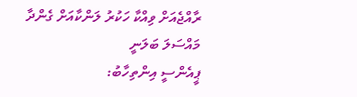ރާއްޖެއަށް ވިއްކާ ހަކުރު ލަންކާއަށް ގެންދާ މައްސަލަ ބަލަނީ
ޕީއެންސީ އިންތިހާބު: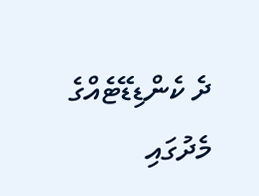ދެ ކެންޑިޑޭޓެއްގެ މެދުގައި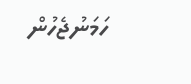ހަމަނުޖެހުން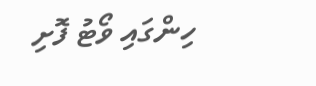ހިންގައި ވޯޓު ފޮށި